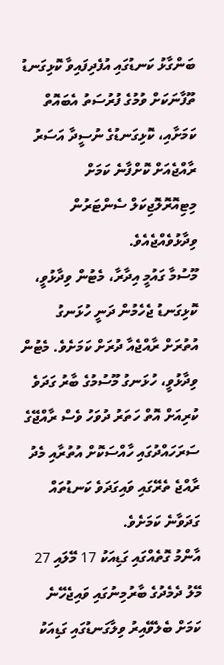ބަންގާޅު ކަނޑުގައި އުފެދިފައިވާ ކޮޅިގަނޑު ތޫފާނަކަށް ވުމުގެ ފުރުސަތު އެބައޮތް ކަމަށާއި، ކޮޅިގަނޑުގެ ނުސީދާ އަސަރު ރާއްޖެއަށް ކޮށްފާނެ ކަމަށް މިޓިއޮރޮލޮޖިކަލް ސެންޓަރުން ވިދާޅުވެއްޖެއެވެ.
މޫސުމާ ގައުމީ އިދާރާ، މެޓުން ވިދާޅުވީ، ކޮޅިގަނޑު ޖެހެމުން ދަނީ ހުޅަނގު އުތުރަށް ރާއްޖެއާ ދުރަށް ކަމަށެވެ. މެޓުން ވިދާޅުވީ، ހުޅަނގު މޫސުމުގެ ބާރު ގަދަވެ ކުރިއަށް އޮތް ހަތަރު ދުވަހު ވެސް ރާއްޖޭގެ ސަރަހައްދުގައި ހާއްސަކޮށް އުތުރާއި މެދު ރާއްޖެ ތެރޭގައި ވައިގަދަވެ ކަނޑުތައް ގަދަވާނެ ކަމަށެވެ.
އާންމު ގޮތެއްގައި ގަޑިއަކު 17 މޭލައި 27 މޭލު ދެމެދުގެ ބާރުމިނުގައި ވައިޖެހޭނެ ކަމަށް ބެލެވޭއިރު ވިލާގަނޑުގައި ގަޑިއަކު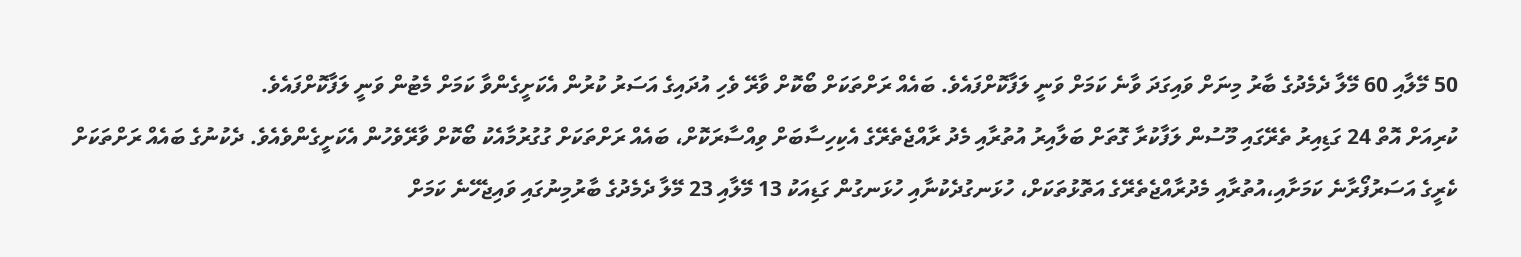50 މޭލާއި 60 މޭލާ ދެމެދުގެ ބާރު މިނަށް ވައިގަދަ ވާނެ ކަމަށް ވަނީ ލަފާކޮށްފައެވެ. ބައެއް ރަށްތަކަށް ބޯކޮށް ވާރޭ ވެހި އުދައިގެ އަސަރު ކުރުން އެކަށީގެންވާ ކަމަށް މެޓުން ވަނީ ލަފާކޮށްފައެވެ.
ކުރިއަށް އޮތް 24 ގަޑިއިރު ތެރޭގައި މޫސުން ލަފާކުރާ ގޮތަށް ބަލާއިރު އުތުރާއި މެދު ރާއްޖެތެރޭގެ އެކިހިސާބަށް ވިއްސާރަކޮށް، ބައެއް ރަށްތަކަށް ގުގުރުމާއެކު ބޯކޮށް ވާރޭވެހުން އެކަށީގެންވެއެވެ. ދެކުނުގެ ބައެއް ރަށްތަކަށް ކެރީގެ އަސަރުފޯރާނެ ކަމަށާއި،އުތުރާއި މެދުރާއްޖެތެރޭގެ އަތޮޅުތަކަށް، ހުޅަނގުދެކުނާއި ހުޅަނގުން ގަޑިއަކު 13 މޭލާއި 23 މޭލާ ދެމެދުގެ ބާރުމިނުގައި ވައިޖެހޭނެ ކަމަށް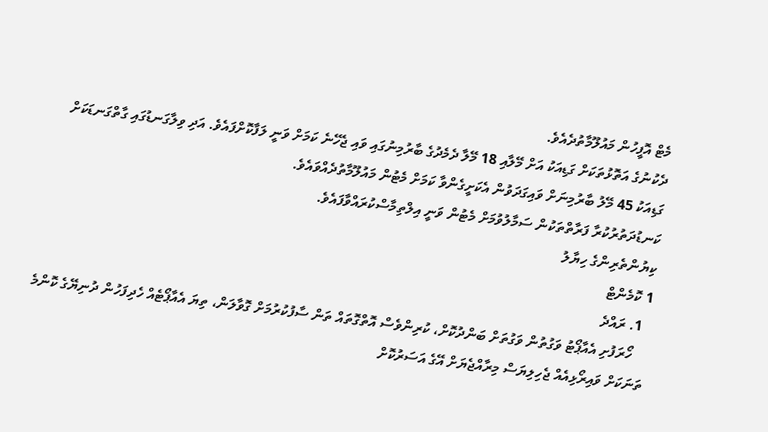މެޓް އޮފީހުން މައުލޫމާތުދެއެވެ.
ދެކުނުގެ އަތޮޅުތަކަށް ގަޑިއަކު އަށް މޭލާއި 18 މޭލާ ދެމެދުގެ ބާރުމިނުގައި ވައި ޖެހޭނެ ކަމަށް ވަނީ ލަފާކޮށްފައެވެ. އަދި ވިލާގަނޑުގައި ގާތްގަނޑަކަށް ގަޑިއަކު 45 މޭލު ބާރުމިނަށް ވައިގަދަވުން އެކަށީގެންވާ ކަމަށް މެޓުން މައުލޫމާތުދެއްވައެވެ.
ކަނޑުދަތުރުކުރާ ފަރާތްތަކުން ސަމާލުވުމަށް މެޓުން ވަނީ އިލްތިމާސްކުރައްވާފައެވެ.
ކިޔުންތެރިންގެ ހިޔާލު
1 ކޮމެންޓް
  1. ރައްދެ
    ހޯރަފުށި އެއާޕޯޓު ވަގުތުން ވަގުތަށް ބަންދުކޮށް، ކުރިންވެސް އޮތްގޮތައް ތަން ސާފުކުރުމަށް ގޮވާލަން، ތިޔަ އެއާޕޯޓެއް ހެދިފަހުން ދުނިޔޭގެ ކޮންމެ ތަނަކަށް ވައިރޯޅިއެއް ޖެހިލިޔަސް މިރާއްޖެޔަށް އޭގެ އަސަރުކޮށް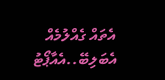އެތައް ގެއްލުމެއް އެބަލިބޭ..އެއާޕޯޓު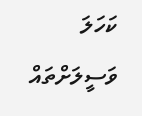ކަހަލަ ވަސީލަށްތައް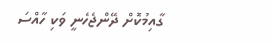ގާއިމުކޮށް ދޭންޖެހެނީ ވަކި ހާއްސަ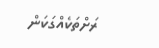ރަށްތަކެއްގަކަން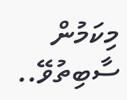މިކަމުން ސާބިތުވޭ..